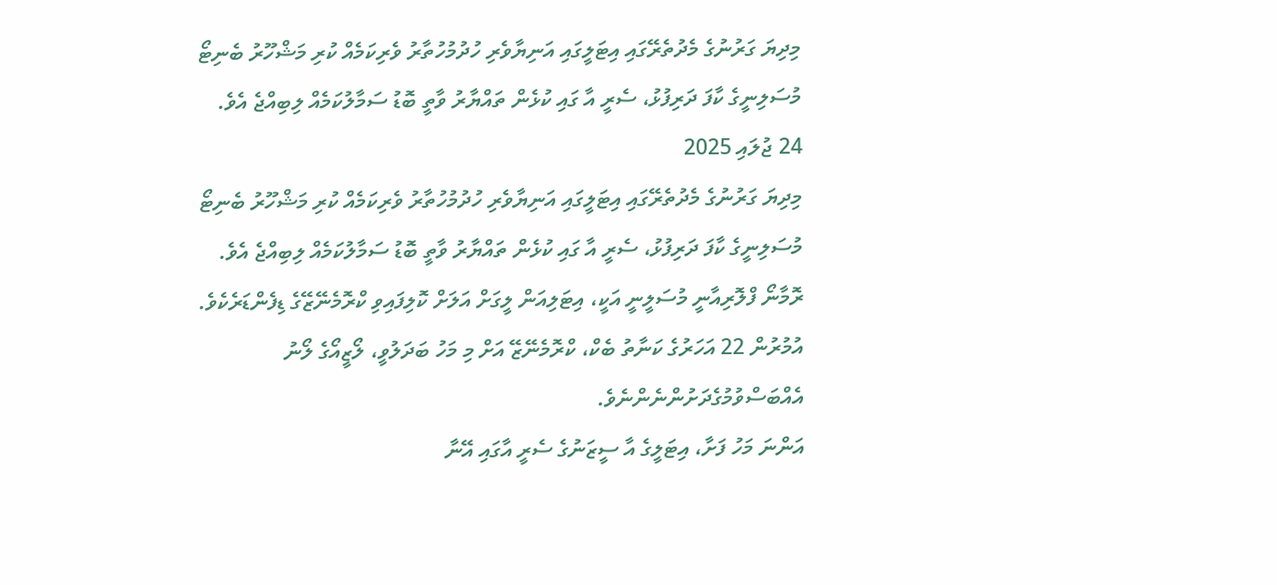މިދިޔަ ގަރުނުގެ މެދުތެރޭގައި އިޓަލީގައި އަނިޔާވެރި ހުދުމުހުތާރު ވެރިކަމެއް ކުރި މަޝްހޫރު ބެނިޓޯ މުސަލިނީގެ ކާފަ ދަރިފުޅު، ސެރީ އާ ގައި ކުޅެން ތައްޔާރު ވާތީ ބޮޑު ސަމާލުކަމެއް ލިބިއްޖެ އެވެ.
24 ޖުލައި 2025
މިދިޔަ ގަރުނުގެ މެދުތެރޭގައި އިޓަލީގައި އަނިޔާވެރި ހުދުމުހުތާރު ވެރިކަމެއް ކުރި މަޝްހޫރު ބެނިޓޯ މުސަލިނީގެ ކާފަ ދަރިފުޅު، ސެރީ އާ ގައި ކުޅެން ތައްޔާރު ވާތީ ބޮޑު ސަމާލުކަމެއް ލިބިއްޖެ އެވެ.
ރޮމާނޯ ފްލޮރިއާނީ މުސަލީނީ އަކީ، އިޓަލިއަން ލީގަށް އަލަށް ކޮލިފައިވި ކްރޮމެނޭޒޭގެ ޑިފެންޑަރެކެވެ.
އުމުރުން 22 އަހަރުގެ ކަނާތު ބެކް، ކްރޮމެނޭޒޭ އަށް މި މަހު ބަދަލުވީ، ލޯޒީއޯގެ ލޯނު އެއްބަސްވުމުގެދަށުންނެންނެވެ.
އަންނަ މަހު ފަށާ، އިޓަލީގެ އާ ސީޒަނުގެ ސެރީ އާގައި އޭނާ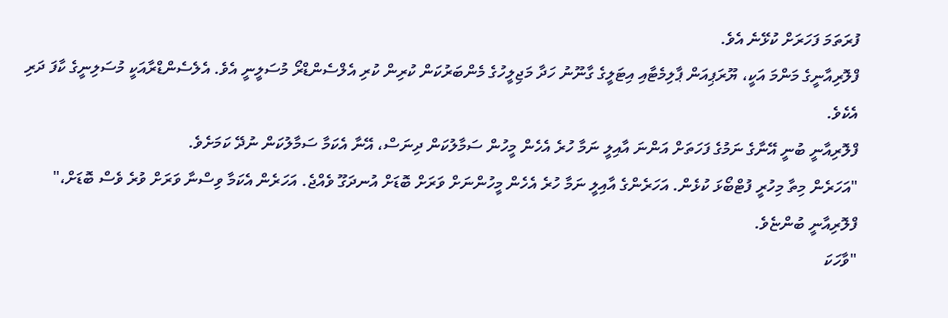ފުރަތަމަ ފަހަރަށް ކުޅޭނެ އެވެ.
ފްލޮރިއާނީގެ މަންމަ އަކީ، ޔޫރަޕިއަން ޕާލިމެޓާއި އިޓަލީގެ ގާނޫނު ހަދާ މަޖިލީހުގެ މެންބަރުކަން ކުރިން ކުރި އެލްސެންޑްރޯ މުސަލީނީ އެވެ. އެލެސެންޑްރާއަކީ މުސަލިނީގެ ކާފަ ދަރި އެކެވެ.
ފްލޮރިއާނީ ބުނީ އޭނާގެ ނަމުގެ ފަހަތަށް އަންނަ އާއިލީ ނަމާ ހުރެ އެހެން މީހުން ސަމާލުކަން ދިނަސް، އޭނާ އެކަމާ ސަމާލުކަން ނުދޭ ކަމަށެވެ.
"އަހަރެން މިތާ މިހުރީ ފުޓްބޯޅަ ކުޅެން. އަހަރެންގެ އާއިލީ ނަމާ ހުރެ އެހެން މީހުންނަށް ވަރަށް ބޮޑަށް އުނދަގޫ ވެއްޖެ. އަހަރެން އެކަމާ ވިސްނާ ވަރަށް ވުރެ ވެސް ބޮޑަށް،" ފްލޮރިއާނީ ބުންޏެވެ.
"ވާހަކަ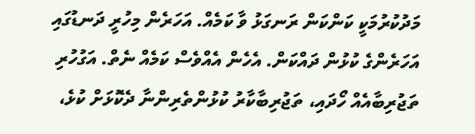މަދުކުރުމަކީ ކަންކަން ރަނގަޅު ވާ ކަމެއް. އަހަރެން މިހުރީ ދަނޑުގައި އަހަރެންގެ ކުޅުން ދައްކަން. އެހެން އެއްވެސް ކަމެއް ނެތް. އަގުހުރި ތަޖުރިބާއެއް ހޯދައި، ތަޖުރިބާކާރު ކުޅުންތެރިންނާ ދެކޮޅަށް ކުޅެ،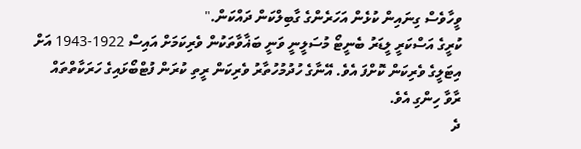ވީހާވެސް ގިނައިން ކުޅެން އަހަރެންގެ ގާބިލްކަން ދައްކަން."
ކުރީގެ އަސްކަރީ ލީޑަރު ބެނީޓޯ މުސަލީނީ ވަނީ ބަޣާވާތަކުން ވެރިކަމަށް އައިސް 1922-1943 އަށް އިޓަލީގެ ވެރިކަން ކޮށްފަ އެވެ. އޭނާގެ ހުދުމުހުތާރު ވެރިކަން ރީތި ކުރަން ފުޓްބޯޅައިގެ ހަރަކާތްތައް ރާވާ ހިންގި އެވެ.
ދެ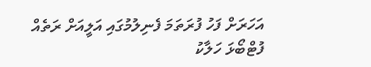އަހަރަށް ފަހު ފުރަތަމަ ފެނިލުމުގައި އަލީއަށް ރަތެއް
ފުޓްބޯޅަ ހަލާކު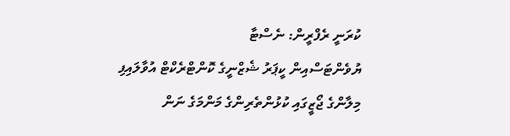ކުރަނީ ރެފްރީން: ނެސްޓާ
ޔުވެންޓަސްއިން ކީޕަރު ޝެޒްނީގެ ކޮންޓްރެކްޓް އުވާލައިފި
މިލާންގެ ޖޯޒީގައި ކުޅުންތެރިންގެ މަންމަގެ ނަން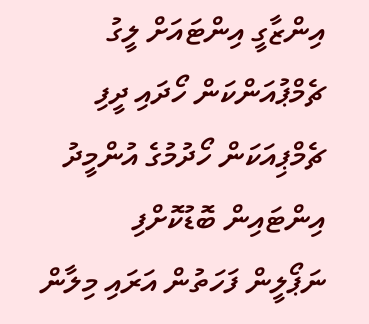އިންޒާގީ އިންޓައަށް ލީގު ޗެމްޕުއަންކަން ހޯދައި ދީފި
ޗެމްޕިއަކަން ހޯދުމުގެ އުންމީދު އިންޓައިން ބޮޑުކޮށްފި
ނަޕޯލީން ފަހަތުން އަރައި މިލާން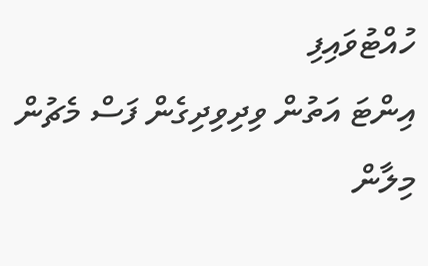ހުއްޓުވައިފި
އިންޓަ އަތުން ވިދިވިދިގެން ފަސް މެޗުން މިލާން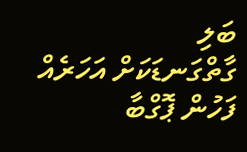ބަލި
ގާތްގަނޑަކަށް އަހަރެއް ފަހުން ޕޮގްބާ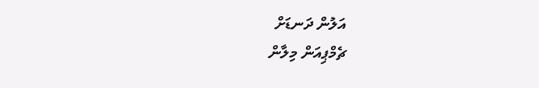އަލުން ދަނޑަށް
ޗެމްޕިއަން މިލާން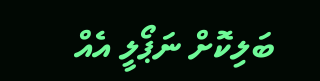ބަލިކޮށް ނަޕޯލީ އެއް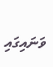ވަނައިގައި